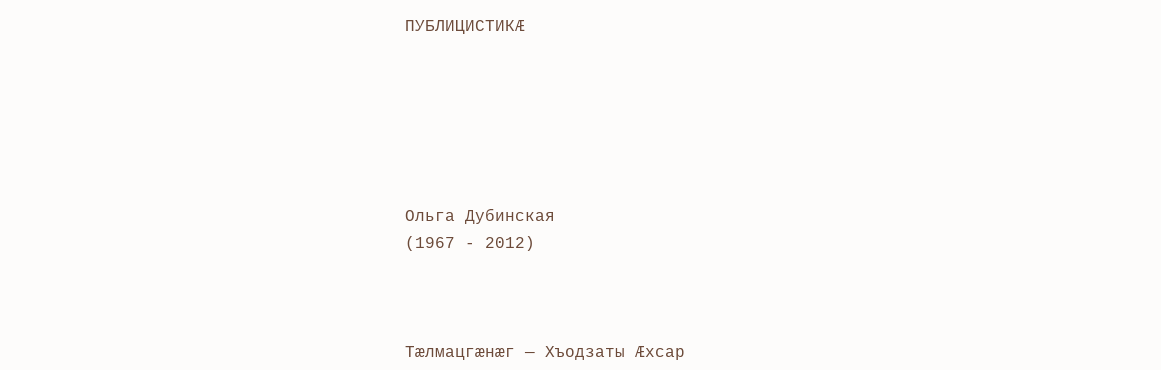ПУБЛИЦИСТИКÆ






Ольга Дубинская
(1967 - 2012)



Тæлмацгæнæг — Хъодзаты Æхсар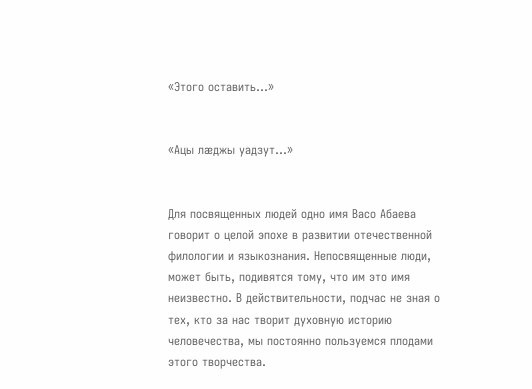«Этого оставить...»


«Ацы лæджы уадзут...»


Для посвященных людей одно имя Васо Абаева говорит о целой эпохе в развитии отечественной филологии и языкознания. Непосвященные люди, может быть, подивятся тому, что им это имя неизвестно. В действительности, подчас не зная о тех, кто за нас творит духовную историю человечества, мы постоянно пользуемся плодами этого творчества.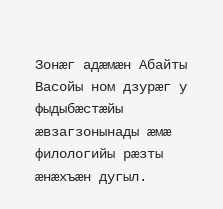Зонæг адæмæн Абайты Васойы ном дзурæг у фыдыбæстæйы æвзагзонынады æмæ филологийы рæзты æнæхъæн дугыл.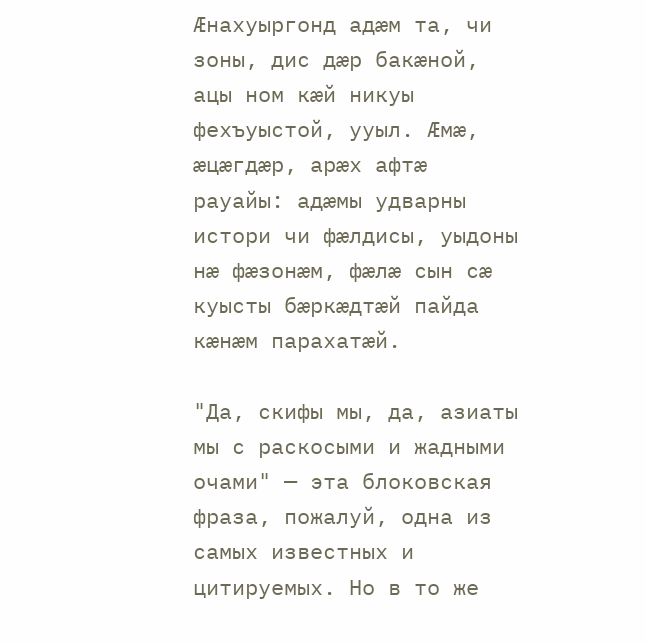Æнахуыргонд адæм та, чи зоны, дис дæр бакæной, ацы ном кæй никуы фехъуыстой, ууыл. Æмæ, æцæгдæр, арæх афтæ рауайы: адæмы удварны истори чи фæлдисы, уыдоны нæ фæзонæм, фæлæ сын сæ куысты бæркæдтæй пайда кæнæм парахатæй.

"Да, скифы мы, да, азиаты мы с раскосыми и жадными очами" — эта блоковская фраза, пожалуй, одна из самых известных и цитируемых. Но в то же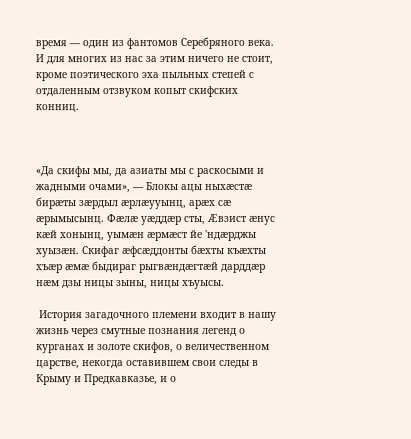время — один из фантомов Серебряного века. И для многих из нас за этим ничего не стоит, кроме поэтического эха пыльных степей с отдаленным отзвуком копыт скифских конниц.



«Да скифы мы, да азиаты мы с раскосыми и жадными очами», — Блокы ацы ныхæстæ бирæты зæрдыл æрлæууынц, арæх сæ æрымысынц. Фæлæ уæддæр сты, Æвзист æнус кæй хонынц, уымæн æрмæст йе 'ндæрджы хуызæн. Скифаг æфсæддонты бæхты къæхты хъæр æмæ быдираг рыгвæндæгтæй дарддæр нæм дзы ницы зыны, ницы хъуысы.

 История загадочного племени входит в нашу жизнь через смутные познания легенд о курганах и золоте скифов, о величественном царстве, некогда оставившем свои следы в Крыму и Предкавказье, и о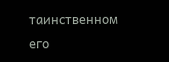таинственном его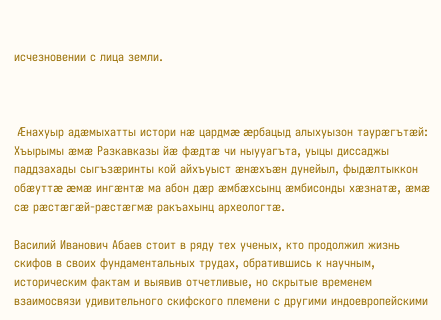исчезновении с лица земли.



 Æнахуыр адæмыхатты истори нæ цардмæ æрбацыд алыхуызон таурæгътæй: Хъырымы æмæ Разкавказы йæ фæдтæ чи ныууагъта, уыцы диссаджы паддзахады сыгъзæринты кой айхъуыст æнæхъæн дунейыл, фыдæлтыккон обæуттæ æмæ ингæнтæ ма абон дæр æмбæхсынц æмбисонды хæзнатæ, æмæ сæ рæстæгæй-рæстæгмæ ракъахынц археологтæ.

Василий Иванович Абаев стоит в ряду тех ученых, кто продолжил жизнь скифов в своих фундаментальных трудах, обратившись к научным, историческим фактам и выявив отчетливые, но скрытые временем взаимосвязи удивительного скифского племени с другими индоевропейскими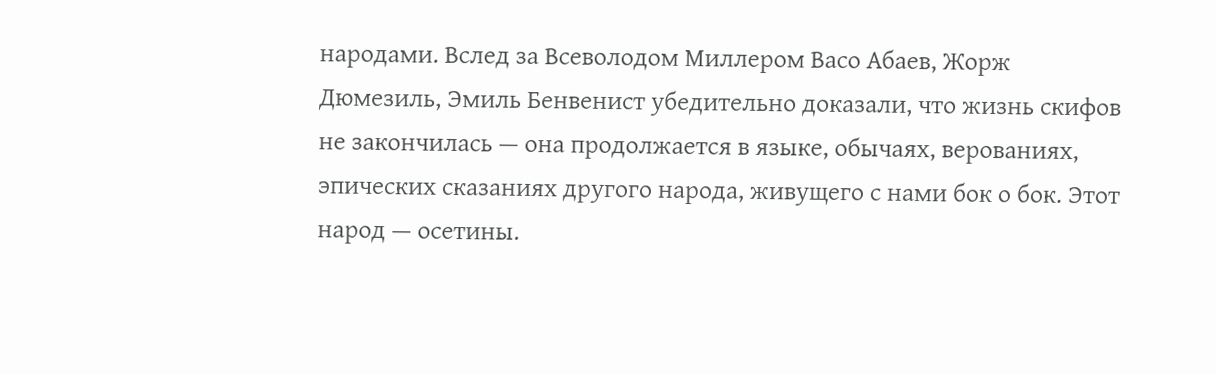народами. Вслед за Всеволодом Миллером Васо Абаев, Жорж Дюмезиль, Эмиль Бенвенист убедительно доказали, что жизнь скифов не закончилась — она продолжается в языке, обычаях, верованиях, эпических сказаниях другого народа, живущего с нами бок о бок. Этот народ — осетины.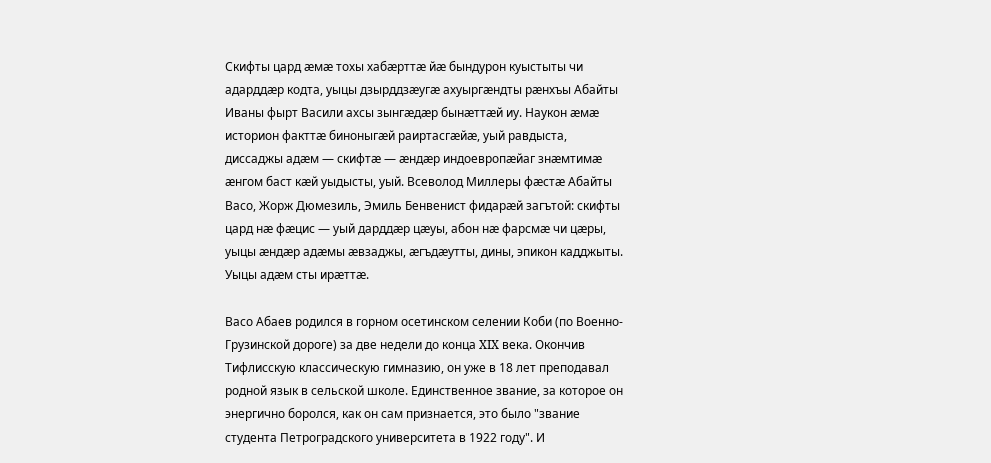Скифты цард æмæ тохы хабæрттæ йæ бындурон куыстыты чи адарддæр кодта, уыцы дзырддзæугæ ахуыргæндты рæнхъы Абайты Иваны фырт Васили ахсы зынгæдæр бынæттæй иу. Наукон æмæ историон факттæ биноныгæй раиртасгæйæ, уый равдыста, диссаджы адæм — скифтæ — æндæр индоевропæйаг знæмтимæ æнгом баст кæй уыдысты, уый. Всеволод Миллеры фæстæ Абайты Васо, Жорж Дюмезиль, Эмиль Бенвенист фидарæй загътой: скифты цард нæ фæцис — уый дарддæр цæуы, абон нæ фарсмæ чи цæры, уыцы æндæр адæмы æвзаджы, æгъдæутты, дины, эпикон кадджыты. Уыцы адæм сты ирæттæ.

Васо Абаев родился в горном осетинском селении Коби (по Военно-Грузинской дороге) за две недели до конца XIX века. Окончив Тифлисскую классическую гимназию, он уже в 18 лет преподавал родной язык в сельской школе. Единственное звание, за которое он энергично боролся, как он сам признается, это было "звание студента Петроградского университета в 1922 году". И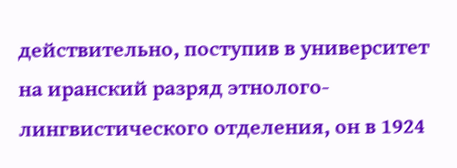действительно, поступив в университет на иранский разряд этнолого-лингвистического отделения, он в 1924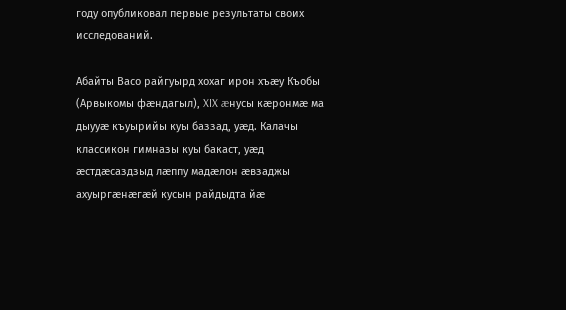году опубликовал первые результаты своих исследований.

Абайты Васо райгуырд хохаг ирон хъæу Къобы (Арвыкомы фæндагыл), XIX æнусы кæронмæ ма дыууæ къуырийы куы баззад, уæд. Калачы классикон гимназы куы бакаст, уæд æстдæсаздзыд лæппу мадæлон æвзаджы ахуыргæнæгæй кусын райдыдта йæ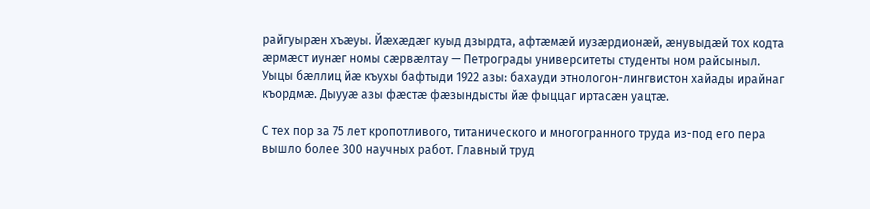райгуырæн хъæуы. Йæхæдæг куыд дзырдта, афтæмæй иузæрдионæй, æнувыдæй тох кодта æрмæст иунæг номы сæрвæлтау — Петрограды университеты студенты ном райсыныл. Уыцы бæллиц йæ къухы бафтыди 1922 азы: бахауди этнологон-лингвистон хайады ирайнаг къордмæ. Дыууæ азы фæстæ фæзындысты йæ фыццаг иртасæн уацтæ.

С тех пор за 75 лет кропотливого, титанического и многогранного труда из-под его пера вышло более 300 научных работ. Главный труд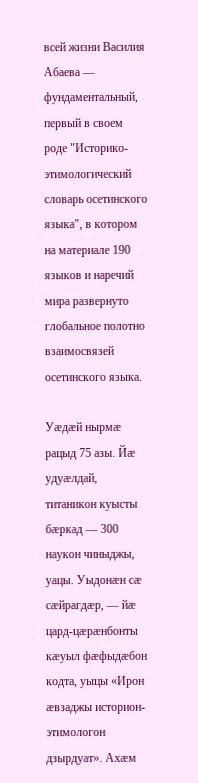всей жизни Василия Абаева — фундаментальный, первый в своем роде "Историко-этимологический словарь осетинского языка", в котором на материале 190 языков и наречий мира развернуто глобальное полотно взаимосвязей осетинского языка.

Уæдæй нырмæ рацыд 75 азы. Йæ удуæлдай, титаникон куысты бæркад — 300 наукон чиныджы, уацы. Уыдонæн сæ сæйрагдæр, — йæ цард-цæрæнбонты кæуыл фæфыдæбон кодта, уыцы «Ирон æвзаджы историон-этимологон дзырдуат». Ахæм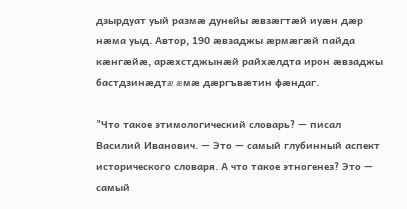дзырдуат уый размæ дунейы æвзæгтæй иуæн дæр нæма уыд. Автор, 190 æвзаджы æрмæгæй пайда кæнгæйæ, арæхстджынæй райхæлдта ирон æвзаджы бастдзинæдтæ æмæ дæргъвæтин фæндаг.

"Что такое этимологический словарь? — писал Василий Иванович. — Это — самый глубинный аспект исторического словаря. А что такое этногенез? Это — самый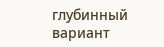глубинный вариант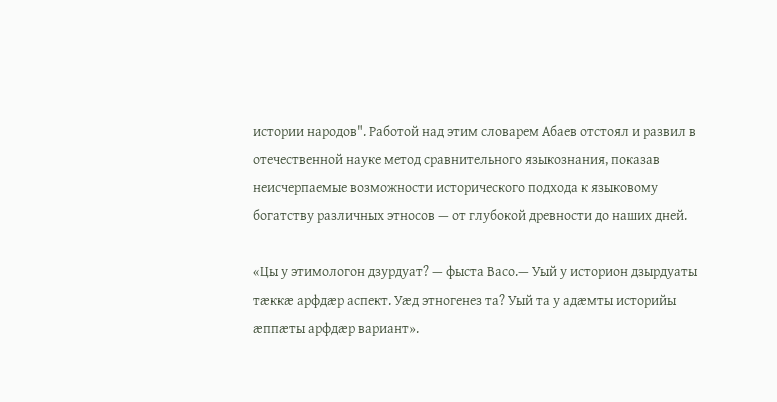истории народов". Работой над этим словарем Абаев отстоял и развил в отечественной науке метод сравнительного языкознания, показав неисчерпаемые возможности исторического подхода к языковому богатству различных этносов — от глубокой древности до наших дней.

«Цы у этимологон дзурдуат? — фыста Васо.— Уый у историон дзырдуаты тæккæ арфдæр аспект. Уæд этногенез та? Уый та у адæмты историйы æппæты арфдæр вариант».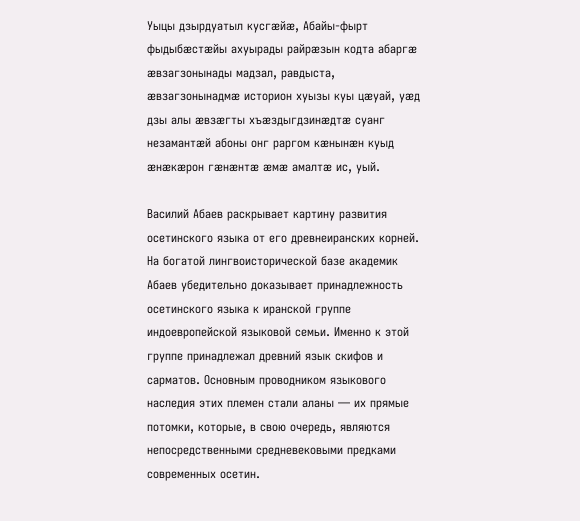Уыцы дзырдуатыл кусгæйæ, Абайы-фырт фыдыбæстæйы ахуырады райрæзын кодта абаргæ æвзагзонынады мадзал, равдыста, æвзагзонынадмæ историон хуызы куы цæуай, уæд дзы алы æвзæгты хъæздыгдзинæдтæ суанг незамантæй абоны онг раргом кæнынæн куыд æнæкæрон гæнæнтæ æмæ амалтæ ис, уый.

Василий Абаев раскрывает картину развития осетинского языка от его древнеиранских корней. На богатой лингвоисторической базе академик Абаев убедительно доказывает принадлежность осетинского языка к иранской группе индоевропейской языковой семьи. Именно к этой группе принадлежал древний язык скифов и сарматов. Основным проводником языкового наследия этих племен стали аланы — их прямые потомки, которые, в свою очередь, являются непосредственными средневековыми предками современных осетин.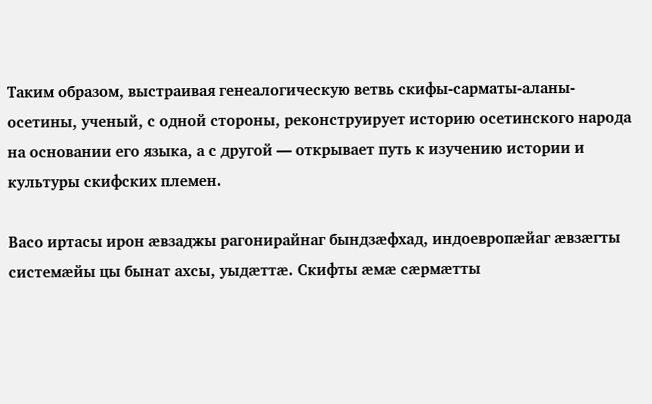Таким образом, выстраивая генеалогическую ветвь скифы-сарматы-аланы-осетины, ученый, с одной стороны, реконструирует историю осетинского народа на основании его языка, а с другой — открывает путь к изучению истории и культуры скифских племен.

Васо иртасы ирон æвзаджы рагонирайнаг бындзæфхад, индоевропæйаг æвзæгты системæйы цы бынат ахсы, уыдæттæ. Скифты æмæ сæрмæтты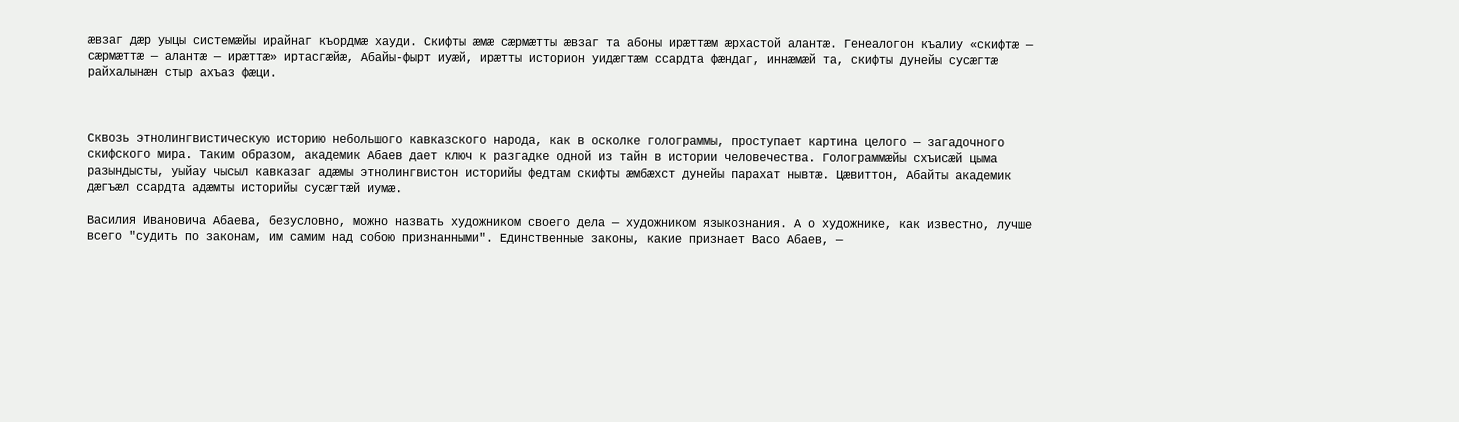æвзаг дæр уыцы системæйы ирайнаг къордмæ хауди. Скифты æмæ сæрмæтты æвзаг та абоны ирæттæм æрхастой алантæ. Генеалогон къалиу «скифтæ — сæрмæттæ — алантæ — ирæттæ» иртасгæйæ, Абайы-фырт иуæй, ирæтты историон уидæгтæм ссардта фæндаг, иннæмæй та, скифты дунейы сусæгтæ райхалынæн стыр ахъаз фæци.



Сквозь этнолингвистическую историю небольшого кавказского народа, как в осколке голограммы, проступает картина целого — загадочного скифского мира. Таким образом, академик Абаев дает ключ к разгадке одной из тайн в истории человечества. Голограммæйы схъисæй цыма разындысты, уыйау чысыл кавказаг адæмы этнолингвистон историйы федтам скифты æмбæхст дунейы парахат нывтæ. Цæвиттон, Абайты академик дæгъæл ссардта адæмты историйы сусæгтæй иумæ.

Василия Ивановича Абаева, безусловно, можно назвать художником своего дела — художником языкознания. А о художнике, как известно, лучше всего "судить по законам, им самим над собою признанными". Единственные законы, какие признает Васо Абаев, —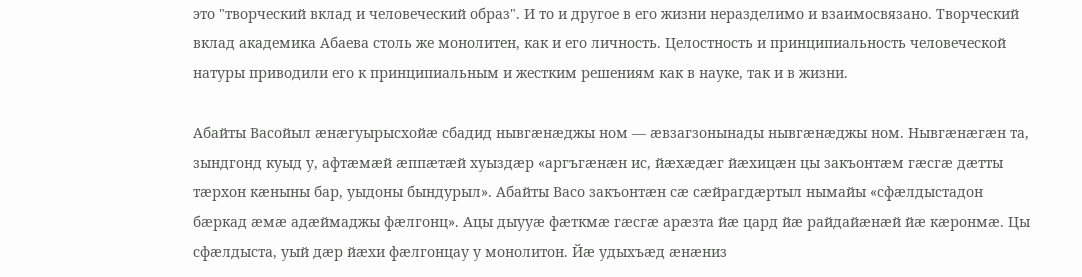это "творческий вклад и человеческий образ". И то и другое в его жизни неразделимо и взаимосвязано. Творческий вклад академика Абаева столь же монолитен, как и его личность. Целостность и принципиальность человеческой натуры приводили его к принципиальным и жестким решениям как в науке, так и в жизни.

Абайты Васойыл æнæгуырысхойæ сбадид нывгæнæджы ном — æвзагзонынады нывгæнæджы ном. Нывгæнæгæн та, зындгонд куыд у, афтæмæй æппæтæй хуыздæр «аргъгæнæн ис, йæхæдæг йæхицæн цы закъонтæм гæсгæ дæтты тæрхон кæныны бар, уыдоны бындурыл». Абайты Васо закъонтæн сæ сæйрагдæртыл нымайы «сфæлдыстадон бæркад æмæ адæймаджы фæлгонц». Ацы дыууæ фæткмæ гæсгæ арæзта йæ цард йæ райдайæнæй йæ кæронмæ. Цы сфæлдыста, уый дæр йæхи фæлгонцау у монолитон. Йæ удыхъæд æнæниз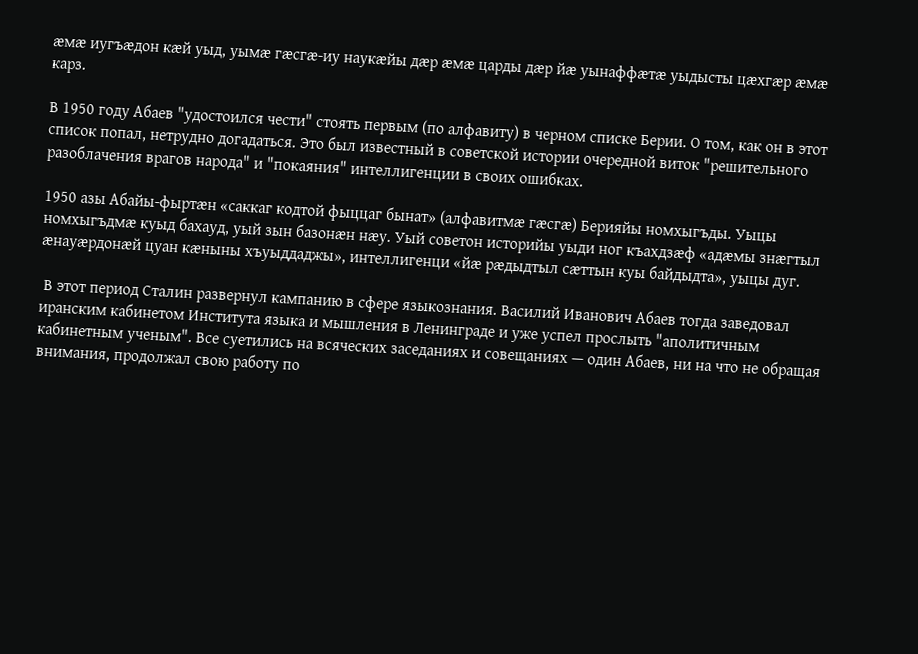æмæ иугъæдон кæй уыд, уымæ гæсгæ-иу наукæйы дæр æмæ царды дæр йæ уынаффæтæ уыдысты цæхгæр æмæ карз.

В 1950 году Абаев "удостоился чести" стоять первым (по алфавиту) в черном списке Берии. О том, как он в этот список попал, нетрудно догадаться. Это был известный в советской истории очередной виток "решительного разоблачения врагов народа" и "покаяния" интеллигенции в своих ошибках.

1950 азы Абайы-фыртæн «саккаг кодтой фыццаг бынат» (алфавитмæ гæсгæ) Берияйы номхыгъды. Уыцы номхыгъдмæ куыд бахауд, уый зын базонæн нæу. Уый советон историйы уыди ног къахдзæф «адæмы знæгтыл æнауæрдонæй цуан кæныны хъуыддаджы», интеллигенци «йæ рæдыдтыл сæттын куы байдыдта», уыцы дуг.

 В этот период Сталин развернул кампанию в сфере языкознания. Василий Иванович Абаев тогда заведовал иранским кабинетом Института языка и мышления в Ленинграде и уже успел прослыть "аполитичным кабинетным ученым". Все суетились на всяческих заседаниях и совещаниях — один Абаев, ни на что не обращая внимания, продолжал свою работу по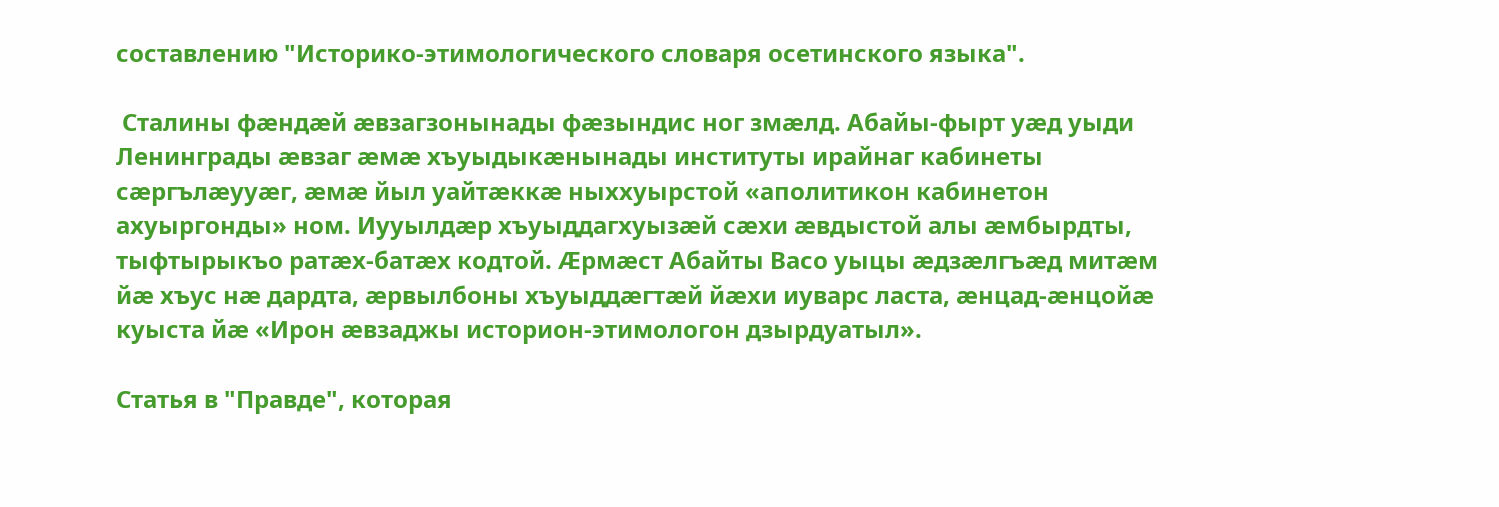составлению "Историко-этимологического словаря осетинского языка".

 Сталины фæндæй æвзагзонынады фæзындис ног змæлд. Абайы-фырт уæд уыди Ленинграды æвзаг æмæ хъуыдыкæнынады институты ирайнаг кабинеты сæргълæууæг, æмæ йыл уайтæккæ ныххуырстой «аполитикон кабинетон ахуыргонды» ном. Иууылдæр хъуыддагхуызæй сæхи æвдыстой алы æмбырдты, тыфтырыкъо ратæх-батæх кодтой. Æрмæст Абайты Васо уыцы æдзæлгъæд митæм йæ хъус нæ дардта, æрвылбоны хъуыддæгтæй йæхи иуварс ласта, æнцад-æнцойæ куыста йæ «Ирон æвзаджы историон-этимологон дзырдуатыл».

Статья в "Правде", которая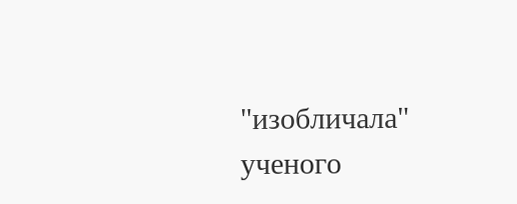"изобличала" ученого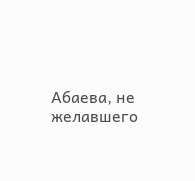Абаева, не желавшего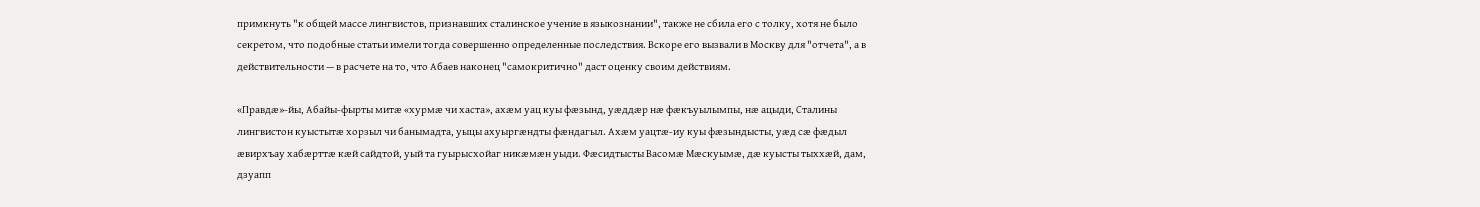примкнуть "к общей массе лингвистов, признавших сталинское учение в языкознании", также не сбила его с толку, хотя не было секретом, что подобные статьи имели тогда совершенно определенные последствия. Вскоре его вызвали в Москву для "отчета", а в действительности — в расчете на то, что Абаев наконец "самокритично" даст оценку своим действиям.

«Правдæ»-йы, Абайы-фырты митæ «хурмæ чи хаста», ахæм уац куы фæзынд, уæддæр нæ фæкъуылымпы, нæ ацыди, Сталины лингвистон куыстытæ хорзыл чи банымадта, уыцы ахуыргæндты фæндагыл. Ахæм уацтæ-иу куы фæзындысты, уæд сæ фæдыл æвирхъау хабæрттæ кæй сайдтой, уый та гуырысхойаг никæмæн уыди. Фæсидтысты Васомæ Мæскуымæ, дæ куысты тыххæй, дам, дзуапп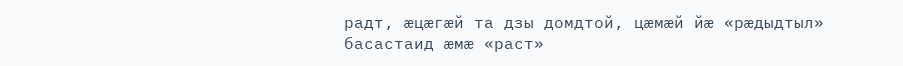радт, æцæгæй та дзы домдтой, цæмæй йæ «рæдыдтыл» басастаид æмæ «раст»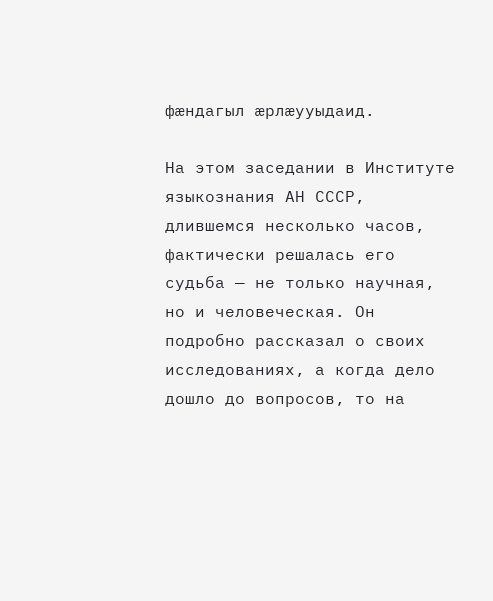фæндагыл æрлæууыдаид.

На этом заседании в Институте языкознания АН СССР, длившемся несколько часов, фактически решалась его судьба — не только научная, но и человеческая. Он подробно рассказал о своих исследованиях, а когда дело дошло до вопросов, то на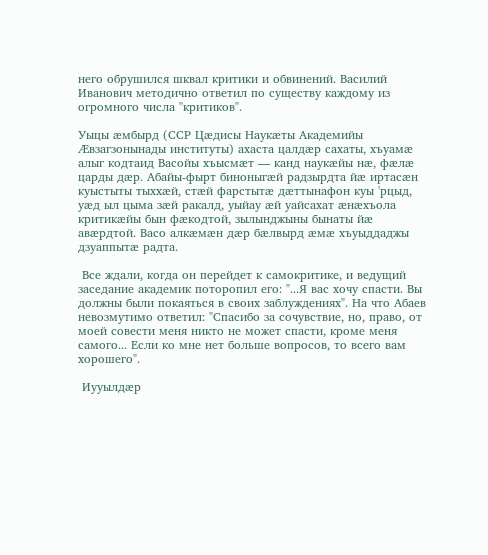него обрушился шквал критики и обвинений. Василий Иванович методично ответил по существу каждому из огромного числа "критиков".

Уыцы æмбырд (ССР Цæдисы Наукæты Академийы Æвзагзонынады институты) ахаста цалдæр сахаты, хъуамæ алыг кодтаид Васойы хъысмæт — канд наукæйы нæ, фæлæ царды дæр. Абайы-фырт биноныгæй радзырдта йæ иртасæн куыстыты тыххæй, стæй фарстытæ дæттынафон куы 'рцыд, уæд ыл цыма зæй ракалд, уыйау æй уайсахат æнæхъола критикæйы бын фæкодтой, зылынджыны бынаты йæ авæрдтой. Васо алкæмæн дæр бæлвырд æмæ хъуыддаджы дзуаппытæ радта.

 Все ждали, когда он перейдет к самокритике, и ведущий заседание академик поторопил его: "...Я вас хочу спасти. Вы должны были покаяться в своих заблуждениях". На что Абаев невозмутимо ответил: "Спасибо за сочувствие, но, право, от моей совести меня никто не может спасти, кроме меня самого... Если ко мне нет больше вопросов, то всего вам хорошего".

 Иууылдæр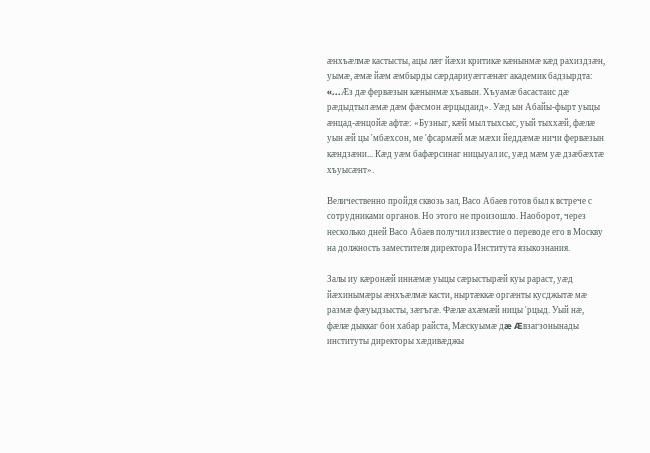æнхъæлмæ кастысты, ацы лæг йæхи критикæ кæнынмæ кæд рахиздзæн, уымæ, æмæ йæм æмбырды сæрдариуæггæнæг академик бадзырдта: «...Æз дæ фервæзын кæнынмæ хъавын. Хъуамæ басастаис дæ рæдыдтыл æмæ дæм фæсмон æрцыдаид». Уæд ын Абайы-фырт уыцы æнцад-æнцойæ афтæ: «Бузныг, кæй мыл тыхсыс, уый тыххæй, фæлæ уын æй цы 'мбæхсон, ме 'фсармæй мæ мæхи йеддæмæ ничи фервæзын кæндзæни... Кæд уæм бафæрсинаг ницыуал ис, уæд мæм уæ дзæбæхтæ хъуысæнт».

Величественно пройдя сквозь зал, Васо Абаев готов был к встрече с сотрудниками органов. Но этого не произошло. Наоборот, через несколько дней Васо Абаев получил известие о переводе его в Москву на должность заместителя директора Института языкознания.

Залы иу кæронæй иннæмæ уыцы сæрыстырæй куы рараст, уæд йæхинымæры æнхъæлмæ касти, ныртæккæ оргæнты кусджытæ мæ размæ фæуыдзысты, зæгъгæ. Фæлæ ахæмæй ницы 'рцыд. Уый нæ, фæлæ дыккаг бон хабар райста, Мæскуымæ дæ Æвзагзонынады институты директоры хæдивæджы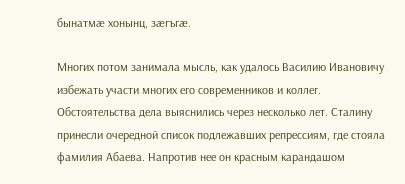бынатмæ хонынц, зæгъгæ.

Многих потом занимала мысль, как удалось Василию Ивановичу избежать участи многих его современников и коллег. Обстоятельства дела выяснились через несколько лет. Сталину принесли очередной список подлежавших репрессиям, где стояла фамилия Абаева. Напротив нее он красным карандашом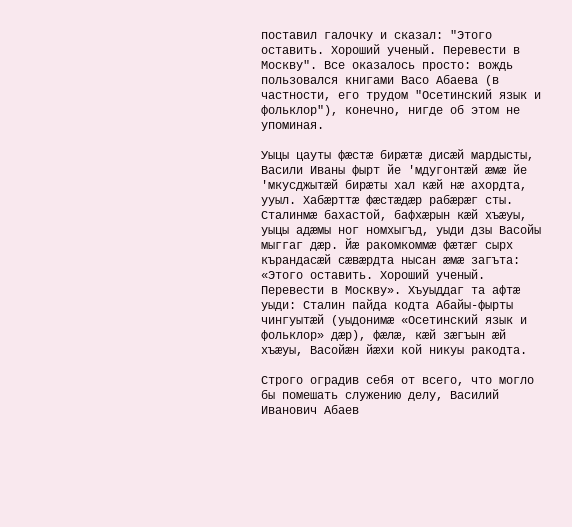поставил галочку и сказал: "Этого оставить. Хороший ученый. Перевести в Москву". Все оказалось просто: вождь пользовался книгами Васо Абаева (в частности, его трудом "Осетинский язык и фольклор"), конечно, нигде об этом не упоминая.

Уыцы цауты фæстæ бирæтæ дисæй мардысты, Васили Иваны фырт йе 'мдугонтæй æмæ йе 'мкусджытæй бирæты хал кæй нæ ахордта, ууыл. Хабæрттæ фæстæдæр рабæрæг сты. Сталинмæ бахастой, бафхæрын кæй хъæуы, уыцы адæмы ног номхыгъд, уыди дзы Васойы мыггаг дæр. Йæ ракомкоммæ фæтæг сырх кърандасæй сæвæрдта нысан æмæ загъта: «Этого оставить. Хороший ученый. Перевести в Москву». Хъуыддаг та афтæ уыди: Сталин пайда кодта Абайы-фырты чингуытæй (уыдонимæ «Осетинский язык и фольклор» дæр), фæлæ, кæй зæгъын æй хъæуы, Васойæн йæхи кой никуы ракодта.

Строго оградив себя от всего, что могло бы помешать служению делу, Василий Иванович Абаев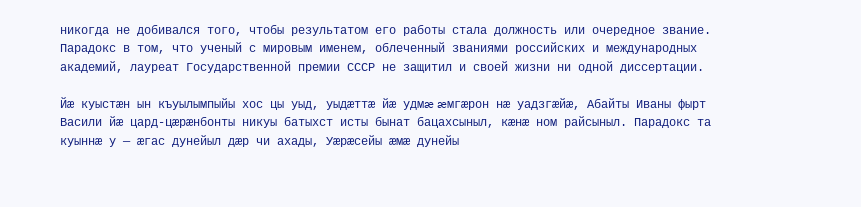никогда не добивался того, чтобы результатом его работы стала должность или очередное звание. Парадокс в том, что ученый с мировым именем, облеченный званиями российских и международных академий, лауреат Государственной премии СССР не защитил и своей жизни ни одной диссертации.

Йæ куыстæн ын къуылымпыйы хос цы уыд, уыдæттæ йæ удмæ æмгæрон нæ уадзгæйæ, Абайты Иваны фырт Васили йæ цард-цæрæнбонты никуы батыхст исты бынат бацахсыныл, кæнæ ном райсыныл. Парадокс та куыннæ у — æгас дунейыл дæр чи ахады, Уæрæсейы æмæ дунейы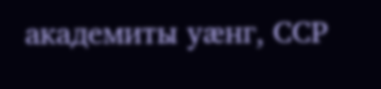академиты уæнг, ССР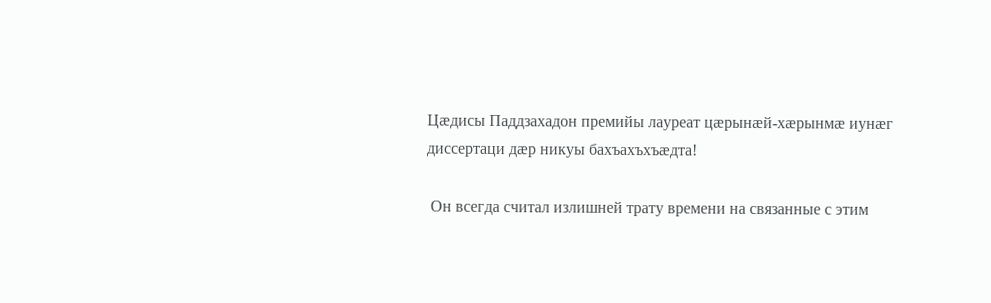Цæдисы Паддзахадон премийы лауреат цæрынæй-хæрынмæ иунæг диссертаци дæр никуы бахъахъхъæдта!

 Он всегда считал излишней трату времени на связанные с этим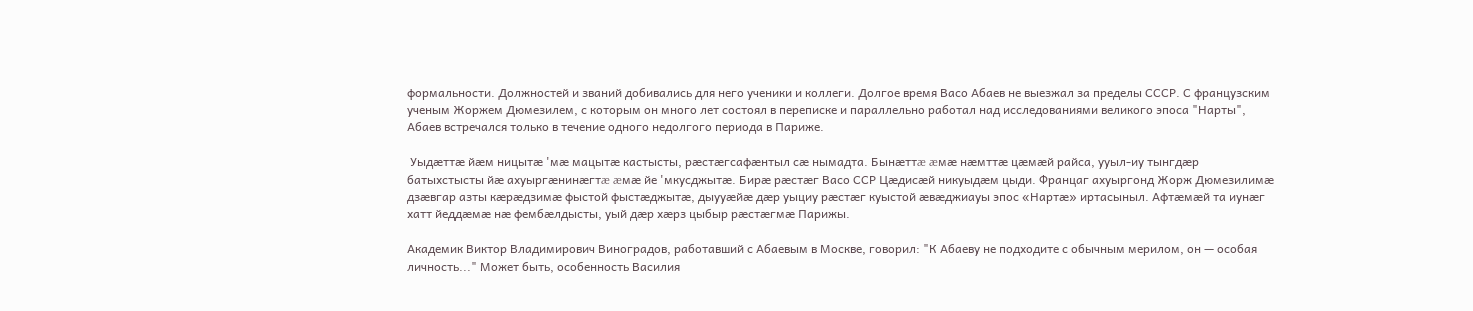формальности. Должностей и званий добивались для него ученики и коллеги. Долгое время Васо Абаев не выезжал за пределы СССР. С французским ученым Жоржем Дюмезилем, с которым он много лет состоял в переписке и параллельно работал над исследованиями великого эпоса "Нарты", Абаев встречался только в течение одного недолгого периода в Париже.

 Уыдæттæ йæм ницытæ 'мæ мацытæ кастысты, рæстæгсафæнтыл сæ нымадта. Бынæттæ æмæ нæмттæ цæмæй райса, ууыл-иу тынгдæр батыхстысты йæ ахуыргæнинæгтæ æмæ йе 'мкусджытæ. Бирæ рæстæг Васо ССР Цæдисæй никуыдæм цыди. Францаг ахуыргонд Жорж Дюмезилимæ дзæвгар азты кæрæдзимæ фыстой фыстæджытæ, дыууæйæ дæр уыциу рæстæг куыстой æвæджиауы эпос «Нартæ» иртасыныл. Афтæмæй та иунæг хатт йеддæмæ нæ фембæлдысты, уый дæр хæрз цыбыр рæстæгмæ Парижы.

Академик Виктор Владимирович Виноградов, работавший с Абаевым в Москве, говорил: "К Абаеву не подходите с обычным мерилом, он — особая личность..." Может быть, особенность Василия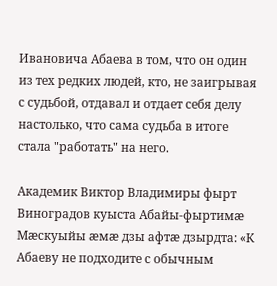Ивановича Абаева в том, что он один из тех редких людей, кто, не заигрывая с судьбой, отдавал и отдает себя делу настолько, что сама судьба в итоге стала "работать" на него.

Академик Виктор Владимиры фырт Виноградов куыста Абайы-фыртимæ Мæскуыйы æмæ дзы афтæ дзырдта: «К Абаеву не подходите с обычным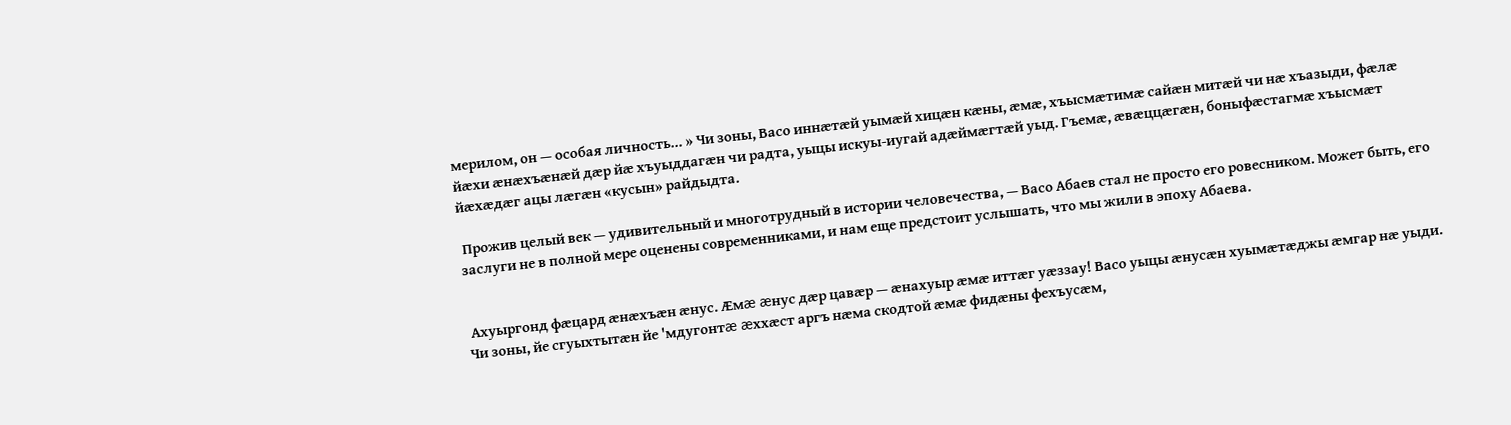мерилом, он — особая личность... » Чи зоны, Васо иннæтæй уымæй хицæн кæны, æмæ, хъысмæтимæ сайæн митæй чи нæ хъазыди, фæлæ йæхи æнæхъæнæй дæр йæ хъуыддагæн чи радта, уыцы искуы-иугай адæймæгтæй уыд. Гъемæ, æвæццæгæн, боныфæстагмæ хъысмæт йæхæдæг ацы лæгæн «кусын» райдыдта.

 Прожив целый век — удивительный и многотрудный в истории человечества, — Васо Абаев стал не просто его ровесником. Может быть, его заслуги не в полной мере оценены современниками, и нам еще предстоит услышать, что мы жили в эпоху Абаева.


 Ахуыргонд фæцард æнæхъæн æнус. Æмæ æнус дæр цавæр — æнахуыр æмæ иттæг уæззау! Васо уыцы æнусæн хуымæтæджы æмгар нæ уыди. Чи зоны, йе сгуыхтытæн йе 'мдугонтæ æххæст аргъ нæма скодтой æмæ фидæны фехъусæм,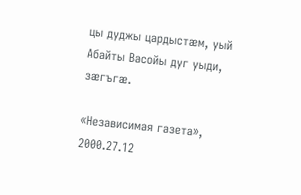цы дуджы цардыстæм, уый Абайты Васойы дуг уыди, зæгъгæ.

«Независимая газета», 2000.27.12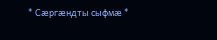* Сæргæндты сыфмæ *